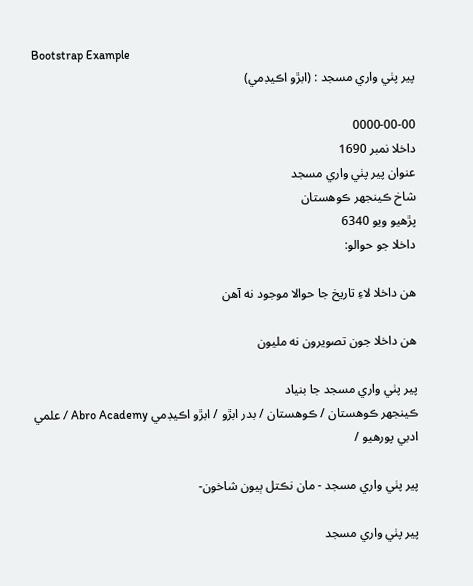Bootstrap Example
پير پٺي واري مسجد : (ابڙو اڪيڊمي)

0000-00-00
داخلا نمبر 1690
عنوان پير پٺي واري مسجد
شاخ ڪينجهر ڪوهستان
پڙهيو ويو 6340
داخلا جو حوالو:

هن داخلا لاءِ تاريخ جا حوالا موجود نه آهن

هن داخلا جون تصويرون نه مليون

پير پٺي واري مسجد جا بنياد
ڪينجهر ڪوهستان / ڪوهستان / بدر ابڙو / ابڙو اڪيڊمي Abro Academy / علمي ادبي پورهيو /

پير پٺي واري مسجد - مان نڪتل ٻيون شاخون-

پير پٺي واري مسجد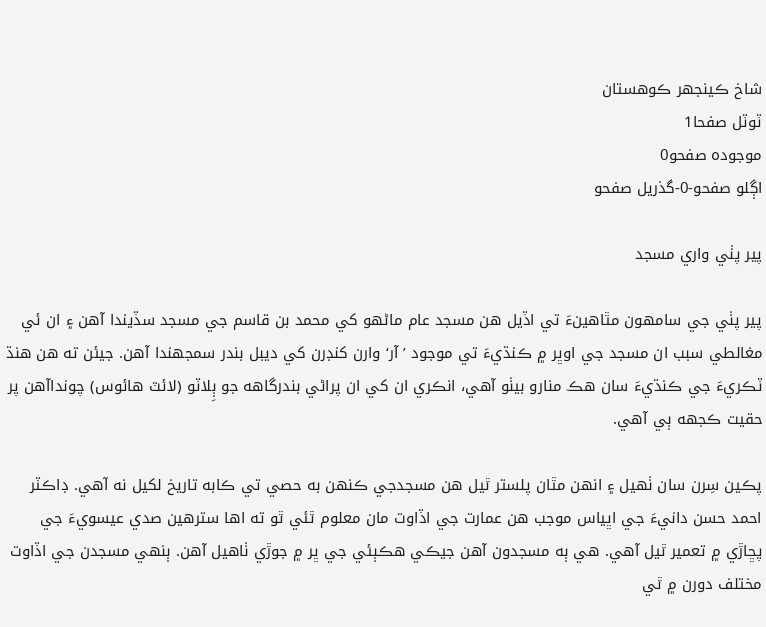شاخ ڪينجهر ڪوهستان
ٽوٽل صفحا1
موجودہ صفحو0
اڳلو صفحو-0-گذريل صفحو

پير پٺي واري مسجد

پير پٺي جي سامهون مٿاهينءَ تي اڏيل هن مسجد عام ماڻهو کي محمد بن قاسم جي مسجد سڏيندا آهن ۽ ان ئي مغالطي سبب ان مسجد جي اوڀر ۾ ڪنڌيءَ تي موجود ’آر‘ وارن کنڊرن کي ديبل بندر سمجهندا آهن. جيئن ته هن هنڌ ٽڪريءَ جي ڪنڌيءَ سان هڪ منارو بيٺو آهي، انڪري ان کي ان پراڻي بندرگاهه جو ٻِلاٽو (لائٽ هائوس) چونداآهن پر حقيت ڪجهه ٻي آهي.

پڪين سِرن سان ٺهيل ۽ انهن مٿان پلستر ٿيل هن مسجدجي ڪنهن به حصي تي ڪابه تاريخ لکيل نه آهي. ڊاڪٽر احمد حسن دانيءَ جي اڀياس موجب هن عمارت جي اڏاوت مان معلوم ٿئي ٿو ته اها سترهين صدي عيسويءَ جي پڇاڙي ۾ تعمير ٿيل آهي. هي ٻه مسجدون آهن جيڪي هڪٻئي جي ڀر ۾ جوڙي ٺاهيل آهن. ٻنهي مسجدن جي اڏاوت مختلف دورن ۾ ٿي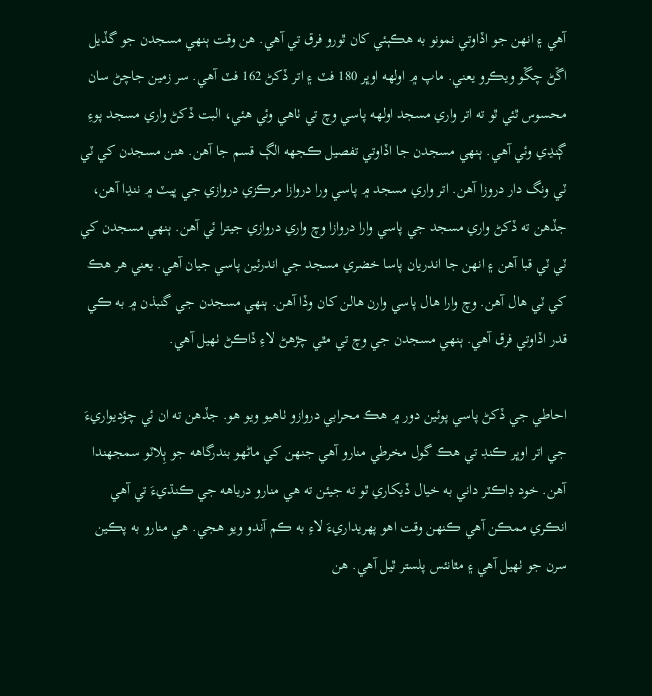آهي ۽ انهن جو اڏاوتي نمونو به هڪٻئي کان ٿورو فرق تي آهي. هن وقت ٻنهي مسجدن جو گڏيل اڱڻ چڱو ويڪرو يعني. ماپ ۾ اولهه اوڀر 180 فٽ ۽ اتر ڏکڻ 162 فٽ آهي. سر زمين جاچڻ سان محسوس ٿئي ٿو ته اتر واري مسجد اولهه پاسي وچ تي ٺاهي وئي هئي، البت ڏکڻ واري مسجد پوءِ ڳنڍي وئي آهي. ٻنهي مسجدن جا اڏاوتي تفصيل ڪجهه الڳ قسم جا آهن. هنن مسجدن کي ٽي ٽي ونگ دار دروزا آهن. اتر واري مسجد ۾ پاسي ورا دروازا مرڪزي دروازي جي ڀيٽ ۾ ننڍا آهن، جڏهن ته ڏکڻ واري مسجد جي پاسي وارا دروازا وچ واري دروازي جيترا ئي آهن. ٻنهي مسجدن کي ٽي ٽي قبا آهن ۽ انهن جا اندريان پاسا خضري مسجد جي اندرئين پاسي جيان آهي. يعني هر هڪ کي ٽي هال آهن. وچ وارا هال پاسي وارن هالن کان وڏا آهن. ٻنهي مسجدن جي گنبذن ۾ به ڪي قدر اڏاوتي فرق آهي. ٻنهي مسجدن جي وچ تي مٿي چڙهڻ لاءِ ڏاڪڻ ٺهيل آهي.

احاطي جي ڏکڻ پاسي پوئين دور ۾ هڪ محرابي دروازو ٺاهيو ويو هو. جڏهن ته ان ئي چؤديواريءَ جي اتر اوڀر ڪنڊ تي هڪ گول مخرطي منارو آهي جنهن کي ماڻهو بندرگاهه جو ٻِلاٽو سمجهندا آهن. خود ڊاڪٽر داني به خيال ڏيکاري ٿو ته جيئن ته هي منارو درياهه جي ڪنڌيءَ تي آهي انڪري ممڪن آهي ڪنهن وقت اهو پهريداريءَ لاءِ به ڪم آندو ويو هجي. هي منارو به پڪين سرن جو ٺهيل آهي ۽ مٿانئس پلستر ٿيل آهي. هن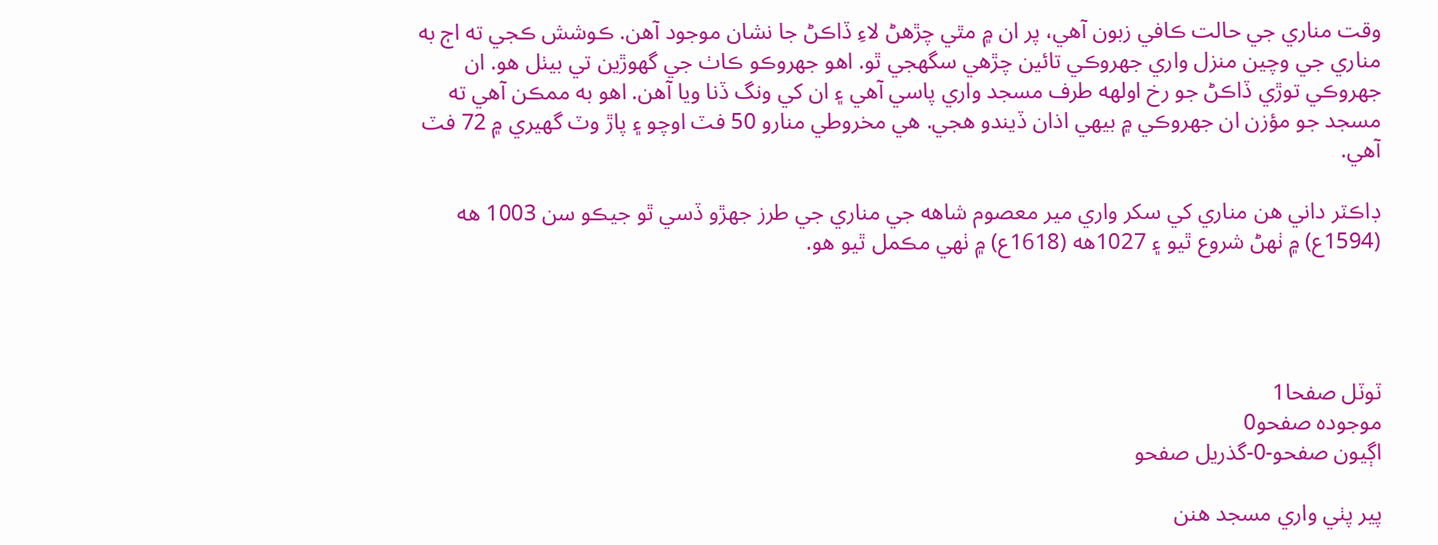وقت مناري جي حالت ڪافي زبون آهي، پر ان ۾ مٿي چڙهڻ لاءِ ڏاڪڻ جا نشان موجود آهن. ڪوشش ڪجي ته اڄ به مناري جي وچين منزل واري جهروڪي تائين چڙهي سگهجي ٿو. اهو جهروڪو ڪاٺ جي گهوڙين تي بيٺل هو. ان جهروڪي توڙي ڏاڪڻ جو رخ اولهه طرف مسجد واري پاسي آهي ۽ ان کي ونگ ڏنا ويا آهن. اهو به ممڪن آهي ته مسجد جو مؤزن ان جهروڪي ۾ بيهي اذان ڏيندو هجي. هي مخروطي منارو 50 فٽ اوچو ۽ پاڙ وٽ گهيري ۾ 72 فٽ آهي.

ڊاڪٽر داني هن مناري کي سکر واري مير معصوم شاهه جي مناري جي طرز جهڙو ڏسي ٿو جيڪو سن 1003 هه (1594ع) ۾ ٺهڻ شروع ٿيو ۽ 1027هه (1618ع) ۾ ٺهي مڪمل ٿيو هو.




ٽوٽل صفحا1
موجودہ صفحو0
اڳيون صفحو-0-گذريل صفحو

پير پٺي واري مسجد ھنن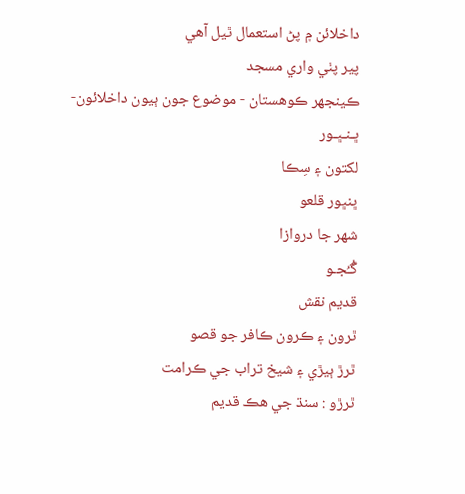داخلائن ۾ پڻ استعمال ٿيل آھي
پير پٺي واري مسجد
ڪينجهر ڪوهستان - موضوع جون ٻيون داخلائون-
ڀـنـڀـور
لکتون ۽ سِڪا
ڀنڀور قلعو
شهر جا دروازا
گُـُجـو
قديم نقش
ٿرون ۽ ڪرون ڪافر جو قصو
ٿرڙ ٻيڙي ۽ شيخ تراب جي ڪرامت
ٿرڙو : سنڌ جي هڪ قديم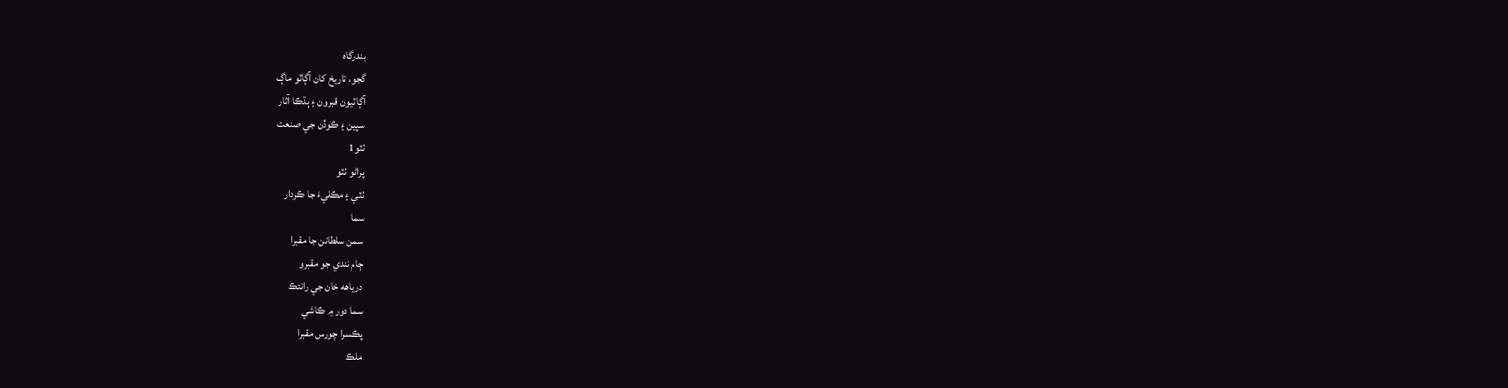بندرگاه
گجو، تاريخ کان آڳاٽو ماڳ
آڳاٽيون قبرون ۽ ٻڌڪا آثار
سپين ۽ ڪوڏن جي صنعت
ٺٽو1
پراڻو ٺٽو
ٺٽي ۽ مڪليءَ جا ڪردار
سما
سمن سلطانن جا مقبرا
ڄام نندي جو مقبرو
درياهه خان جي رانئڪ
سما دور ۾ ڪاشي
پڪسرا چورس مقبرا
ملڪ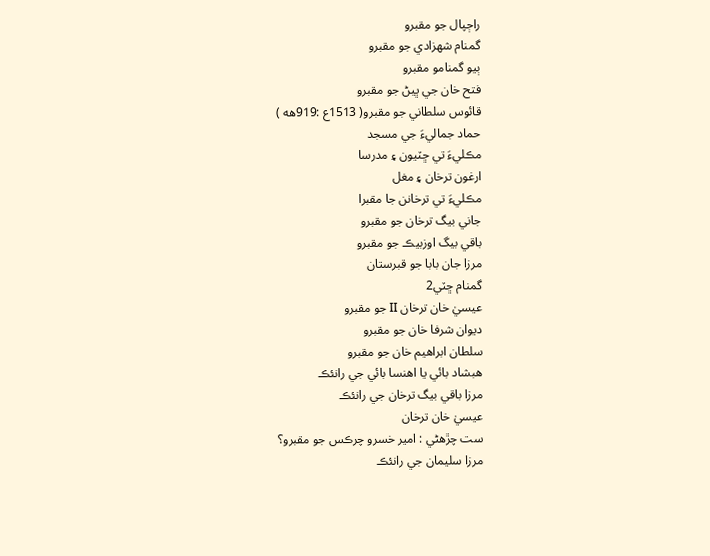راڄپال جو مقبرو
گمنام شهزادي جو مقبرو
ٻيو گمنامو مقبرو
فتح خان جي ڀيڻ جو مقبرو
قائوس سلطاني جو مقبرو( 1513ع :919هه )
حماد جماليءَ جي مسجد
مڪليءَ تي ڇٽيون ۽ مدرسا
ارغون ترخان ۽ مغل
مڪليءَ تي ترخانن جا مقبرا
جاني بيگ ترخان جو مقبرو
باقي بيگ اوزبيڪ جو مقبرو
مرزا جان بابا جو قبرستان
گمنام ڇٽي2
عيسيٰ خان ترخان II جو مقبرو
ديوان شرفا خان جو مقبرو
سلطان ابراهيم خان جو مقبرو
هبشاد بائي يا اهنسا بائي جي رانئڪ
مرزا باقي بيگ ترخان جي رانئڪ
عيسيٰ خان ترخان
ست چڙهڻي : امير خسرو چرڪس جو مقبرو؟
مرزا سليمان جي رانئڪ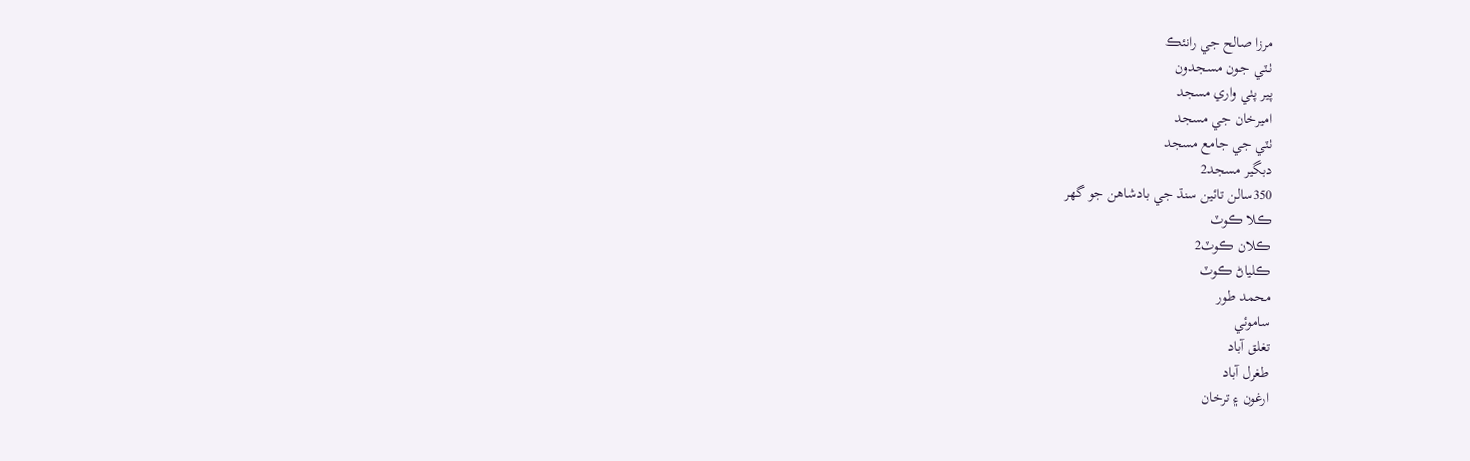مرزا صالح جي رانئڪ
ٺـٽـي جـون مسجـدون
پير پٺي واري مسجد
اميرخان جي مسجد
ٺٽي جي جامع مسجد
دبگير مسجد2
350سالن تائين سنڌ جي بادشاهن جو گهر
ڪلا ڪوٽ
ڪلان ڪوٽ2
ڪلياڻ ڪوٽ
محمد طور
ساموئي
تغلق آباد
طغرل آباد
ارغون ۽ ترخان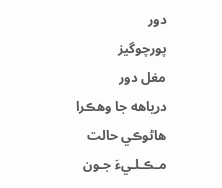دور
پورچوگيز
مغل دور
درياهه جا وهڪرا
هاڻوڪي حالت
مـڪـلـيءَ جـون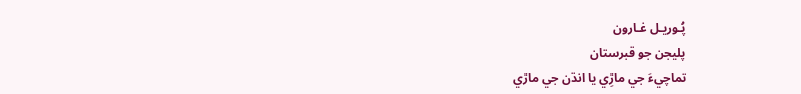پُـوريـل غـارون
پليجن جو قبرستان
تماچيءَ جي ماڙِي يا انڌن جي ماڙي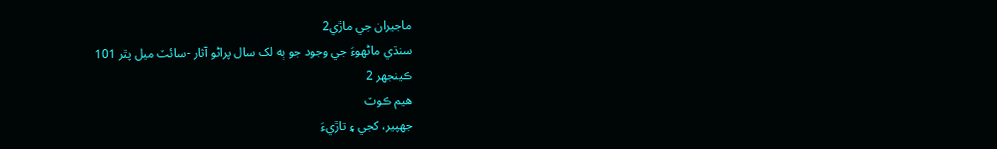ماجيران جي ماڙي2
سنڌي ماڻھوءَ جي وجود جو ٻه لک سال پراڻو آثار -سائٽ ميل پٿر 101
ڪينجهر 2
ھيم ڪوٽ
جهپير، کجي ۽ تاڙيءَ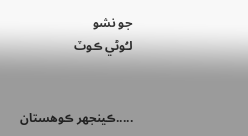جو نشو
لـُوڻي ڪوٽ


.....ڪينجهر ڪوهستان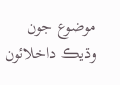موضوع جون وڌيڪ داخلائون